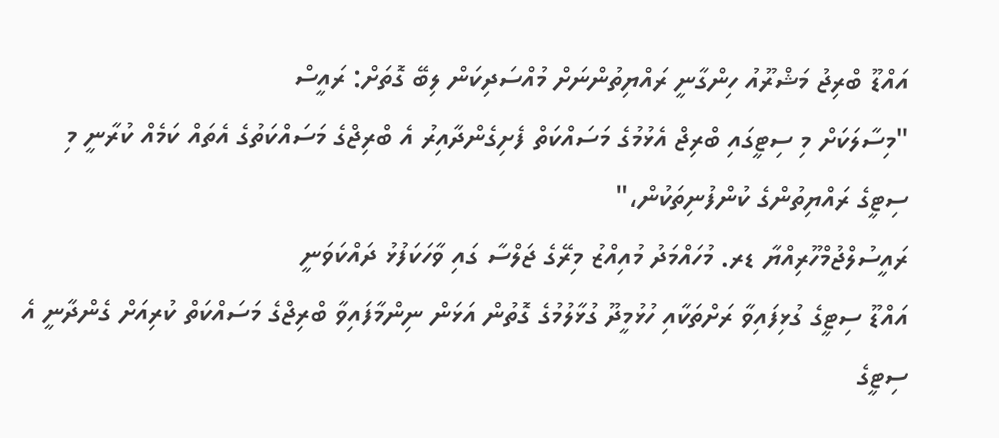އައްޑޫ ބްރިޖު މަޝްރޫއު ހިންގާނީ ރައްޔިތުންނަށް މުއްސަދިކަން ލިބޭ ގޮތަށް: ރައީސް
"މިސާލަކަށް މި ސިޓީގައި ބްރިޖް އެޅުމުގެ މަސައްކަތް ފެށިގެންދާއިރު އެ ބްރިޖްގެ މަސައްކަތުގެ އެތައް ކަމެއް ކުރާނީ މި ސިޓީގެ ރައްޔިތުންގެ ކުންފުނިތަކުން،"
ރައީސުލްޖުމްހޫރިއްޔާ ޑރ. މުހައްމަދު މުއިއްޒު މިރޭގެ ޖަލްސާ ގައި ވާހަކަފުޅު ދައްކަވަނީ
އައްޑޫ ސިޓީގެ ގުޅިފައިވާ ރަށްތަކާއި ހުޅުމީދޫ ގުޅާލުމުގެ ގޮތުން އަޅަން ނިންމާފައިވާ ބްރިޖްގެ މަސައްކަތް ކުރިއަށް ގެންދާނީ އެ ސިޓީގެ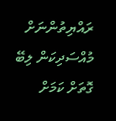ރައްޔިތުންނަށް މުއްސަދިކަން ލިބޭ ގޮތަށް ކަމަށް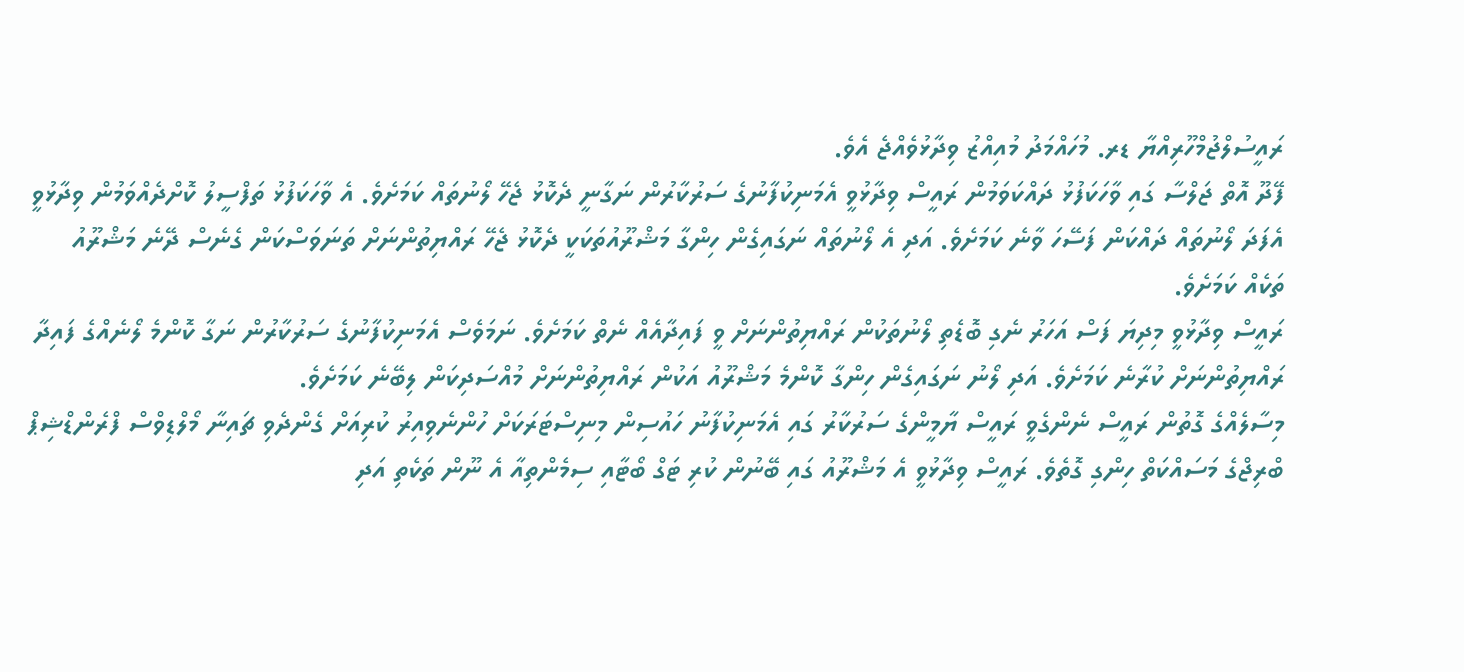ރައީސުލްޖުމްހޫރިއްޔާ ޑރ. މުހައްމަދު މުއިއްޒު ވިދާޅުވެއްޖެ އެވެ.
ފޭދޫ އޮތް ޖަލްސާ ގައި ވާހަކަފުޅު ދައްކަވަމުން ރައީސް ވިދާޅުވީ އެމަނިކުފާނުގެ ސަރުކާރުން ނަގާނީ ދެކޮޅު ޖެހޭ ލޯނުތައް ކަމަށެވެ. އެ ވާހަކަފުޅު ތަފްސީލު ކޮށްދެއްވަމުން ވިދާޅުވީ އެފަދަ ލޯނުތައް ދައްކަން ފަސޭހަ ވާނެ ކަމަށެވެ. އަދި އެ ލޯނުތައް ނަގައިގެން ހިންގާ މަޝްރޫއުތަކަކީ ދެކޮޅު ޖެހޭ ރައްޔިތުންނަށް ތަނަވަސްކަން ގެނެސް ދޭނެ މަޝްރޫއު ތަކެއް ކަމަށެވެ.
ރައީސް ވިދާޅުވީ މިދިޔަ ފަސް އަހަރު ނެގި ބޮޑެތި ލޯނުތަކުން ރައްޔިތުންނަށް ވީ ފައިދާއެއް ނެތް ކަމަށެވެ. ނަމަވެސް އެމަނިކުފާނުގެ ސަރުކާރުން ނަގާ ކޮންމެ ލޯނެއްގެ ފައިދާ ރައްޔިތުންނަށް ކުރާނެ ކަމަށެވެ. އަދި ލޯނު ނަގައިގެން ހިންގާ ކޮންމެ މަޝްރޫއު އަކުން ރައްޔިތުންނަށް މުއްސަދިކަން ލިބޭނެ ކަމަށެވެ.
މިސާލެއްގެ ގޮތުން ރައީސް ނެންގެވީ ރައީސް ޔާމީންގެ ސަރުކާރު ގައި އެމަނިކުފާނު ހައުސިން މިނިސްޓަރަކަށް ހުންނެވިއިރު ކުރިއަށް ގެންދެވި ޗައިނާ މޯލްޑިވްސް ފްރެންޑްޝިޕް ބްރިޖްގެ މަސައްކަތް ހިންގި ގޮތެވެ. ރައީސް ވިދާޅުވީ އެ މަޝްރޫއު ގައި ބޭނުން ކުރި ޓަގް ބޯޓާއި ސިމެންތިއާ އެ ނޫން ތަކެތި އަދި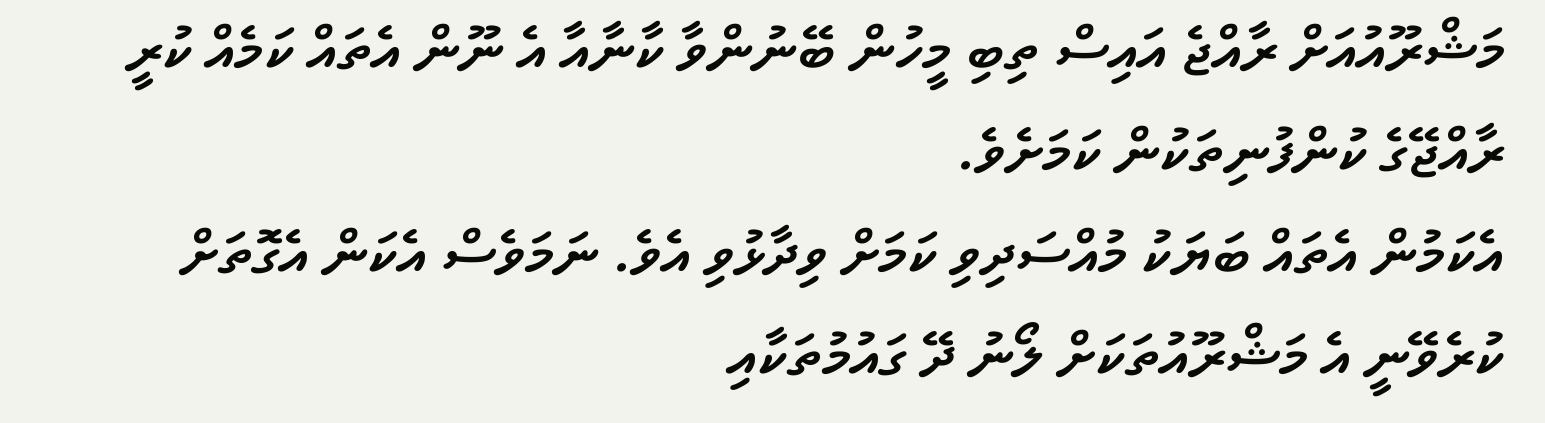މަޝްރޫއުއަށް ރާއްޖެ އައިސް ތިބި މީހުން ބޭނުންވާ ކާނާއާ އެ ނޫން އެތައް ކަމެއް ކުރީ ރާއްޖޭގެ ކުންފުނިތަކުން ކަމަށެވެ.
އެކަމުން އެތައް ބަޔަކު މުއްސަދިވި ކަމަށް ވިދާޅުވި އެވެ. ނަމަވެސް އެކަން އެގޮތަށް ކުރެވޭނީ އެ މަޝްރޫއުތަކަށް ލޯނު ދޭ ގައުމުތަކާއި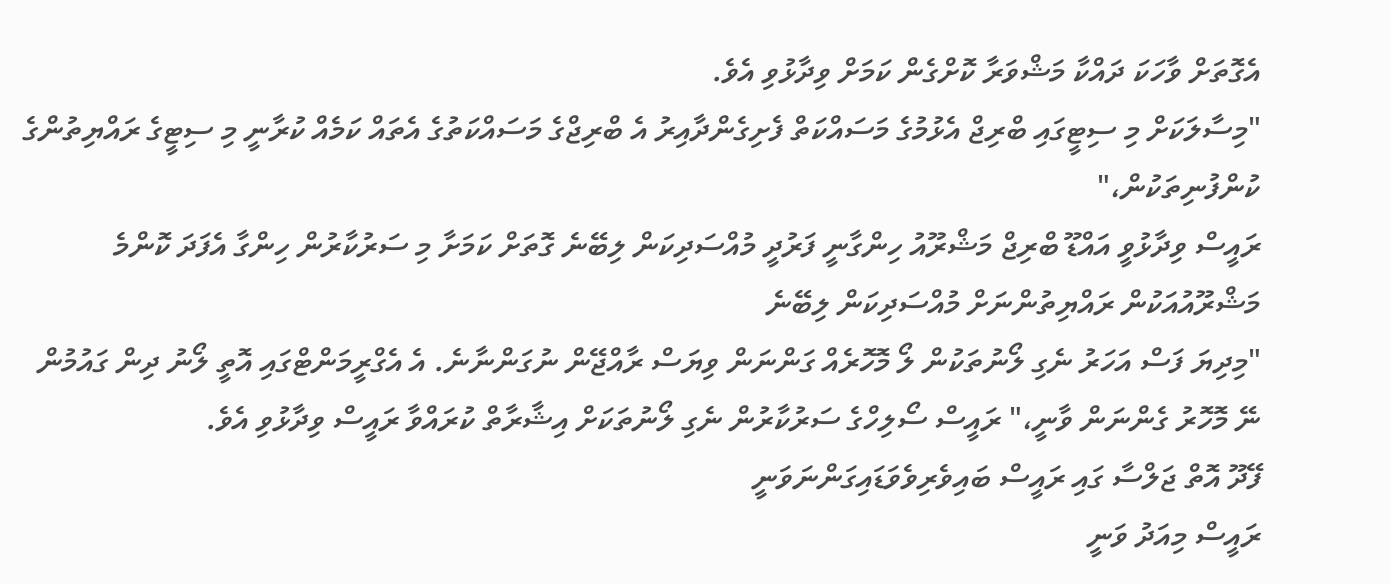އެގޮތަށް ވާހަކަ ދައްކާ މަޝްވަރާ ކޮށްގެން ކަމަށް ވިދާޅުވި އެވެ.
"މިސާލަކަށް މި ސިޓީގައި ބްރިޖް އެޅުމުގެ މަސައްކަތް ފެށިގެންދާއިރު އެ ބްރިޖްގެ މަސައްކަތުގެ އެތައް ކަމެއް ކުރާނީ މި ސިޓީގެ ރައްޔިތުންގެ ކުންފުނިތަކުން،"
ރައީސް ވިދާޅުވީ އައްޑޫ ބްރިޖް މަޝްރޫއު ހިންގާނީ ފަރުދީ މުއްސަދިކަން ލިބޭނެ ގޮތަށް ކަމަށާ މި ސަރުކާރުން ހިންގާ އެފަދަ ކޮންމެ މަޝްރޫއުއަކުން ރައްޔިތުންނަށް މުއްސަދިކަން ލިބޭނެ
"މިދިޔަ ފަސް އަހަރު ނެގި ލޯނުތަކުން ލޯ މޮހޮރެއް ގަންނަން ވިޔަސް ރާއްޖޭން ނުގަންނާނެ. އެ އެގްރީމަންޓްގައި އޮތީ ލޯނު ދިން ގައުމުން ނޭ މޮހޮރު ގެންނަން ވާނީ،" ރައީސް ސޯލިހްގެ ސަރުކާރުން ނެގި ލޯނުތަކަށް އިޝާރާތް ކުރައްވާ ރައީސް ވިދާޅުވި އެވެ.
ފޭދޫ އޮތް ޖަލްސާ ގައި ރައީސް ބައިވެރިވެވަޑައިގަންނަވަނީ
ރައީސް މިއަދު ވަނީ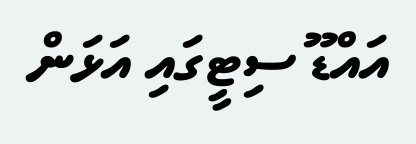އައްޑޫ ސިޓީގައި އަޅަން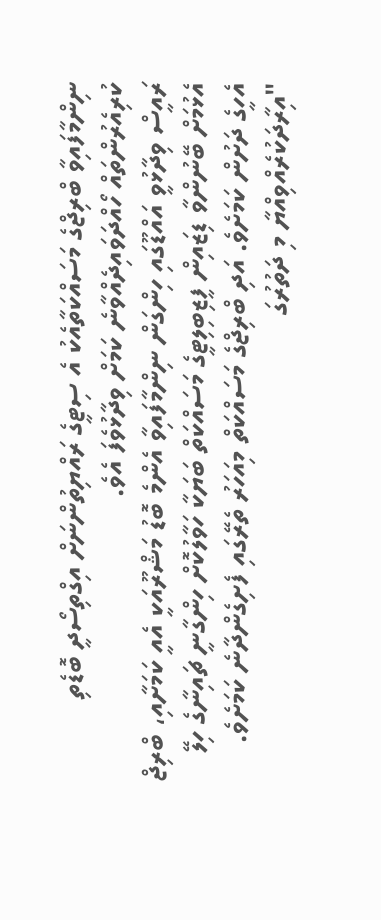ނިންމާފައިވާ ބްރިޖްގެ މަސައްކަތާއެކު އެ ސިޓީގެ ރައްޔިތުންނަށް އިގްތިސޯދީ ބޮޑެތި ކުރިއެރުންތައް ހޯއްދަވައިދެއްވާނެ ކަމަށް ވިދާޅުވެފަ އެވެ.
ރައީސް ވިދާޅުވީ އައްޑޫގައި ހިންގަން ނިންމާފައިވާ އެންމެ ބޮޑު މަޝްރޫއަކީ އެއީ ކަމަށާއި، ބްރިޖް އެޅުމަށް ބޭނުންވާ ޑިޒައިން ފީޒިބިލިޓީގެ މަސައްކަތް ބަޔަކާ ހަވާލުކޮށް ހިންގާނީ ޗައިނާގެ ހިލޭ އެހީގެ ދަށުން ކަމަށެވެ. އަދި ބްރިޖްގެ މަސައްކަތް މިއަހަރު ތެރޭގައި ފެށިގެންދާނެ ކަމަށެވެ.
"އިރާދަކުރެއްވިއްޔާ މި ދަތުރުގަ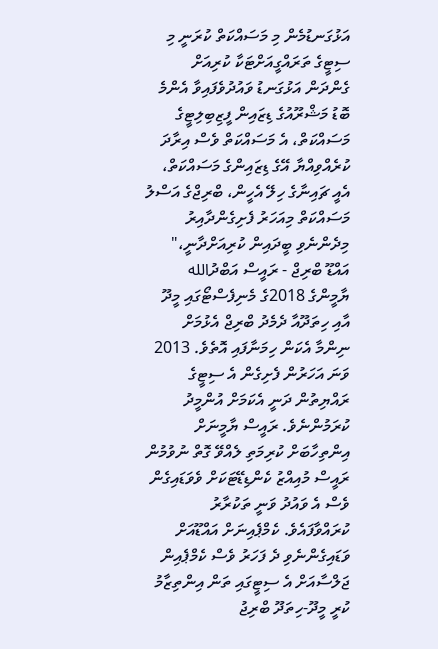އަޅުގަނޑުމެން މި މަސައްކަތް ކުރަނީ މި ސިޓީގެ ތަރައްގީއަށްޓަކާ ކުރިއަށް ގެންދަން އަޅުގަނޑު ވައުދުވެފައިވާ އެންމެ ބޮޑު މަޝްރޫއުގެ ޑިޒައިން ފީޒިބިލިޓީގެ މަސައްކަތް، އެ މަސައްކަތް ވެސް އިރާދަ ކުރެއްވިއްޔާ އޭގެ ޑިޒައިންގެ މަސައްކަތް، އެއީ ޗައިނާގެ ހިލޭ އެހީން، ބްރިޖްގެ އަސްލު މަސައްކަތް މިއަހަރު ފެށިގެންދާއިރު މިދެންނެވި ބީދައިން ކުރިއަށްދާނީ،"
އައްޑޫ ބްރިޖް - ރައީސް އަބްދުالله ޔާމީންގެ 2018ގެ މެނިފެސްޓޯގައި މީދޫ އާއި ހިތަދޫއާ ދެމެދު ބްރިޖް އެޅުމަށް ނިންމާ އެކަން ހިމަނާފައި އޮތެވެ. 2013 ވަނަ އަހަރުން ފެށިގެން އެ ސިޓީގެ ރައްޔިތުން ދަނީ އެކަމަށް އުންމީދު ކުރަމުންނެވެ. ރައީސް ޔާމީނަށް އިންތިހާބަށް ކުރިމަތި ލެއްވޭ ގޮތް ނުވުމުން ރައީސް މުއިއްޒު ކެންޑިޑޭޓަކަށް ވެވަޑައިގެން ވެސް އެ ވައުދު ވަނީ ތަކުރާރު ކުރައްވާފައެވެ. ކެމްޕެއިނަށް އައްޑޫއަށް ވަޑައިގެންނެވި ދެ ފަހަރު ވެސް ކެމްޕެއިން ޖަލްސާއަށް އެ ސިޓީގައި ތަން އިންތިޒާމު ކުރީ މީދޫ-ހިތަދޫ ބްރިޖު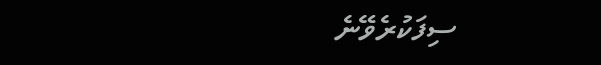ސިފަކުރެވޭނެ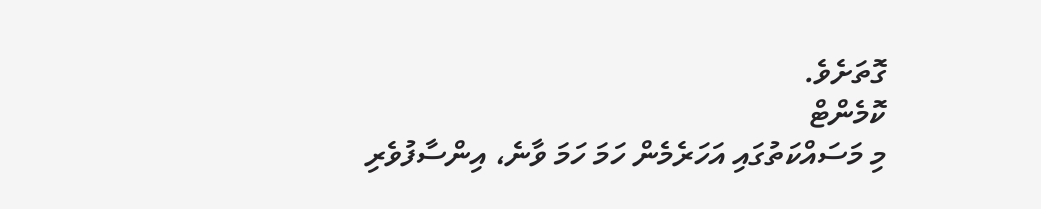ގޮތަށެވެ.
ކޮމެންޓް
މި މަސައްކަތުގައި އަހަރެމެން ހަމަ ހަމަ ވާނެ، އިންސާފުވެރި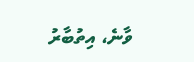ވާނެ، އިތުބާރު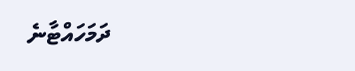ދަމަހައްޓާނެ